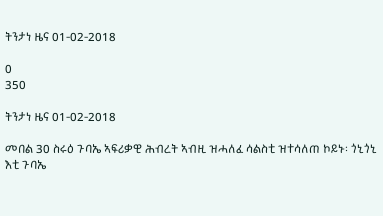ትንታነ ዜና 01-02-2018

0
350

ትንታነ ዜና 01-02-2018

መበል 30 ስሩዕ ጉባኤ ኣፍሪቃዊ ሕብረት ኣብዚ ዝሓለፈ ሳልስቲ ዝተሳለጠ ኮይኑ፡ ጎኒጎኒ እቲ ጉባኤ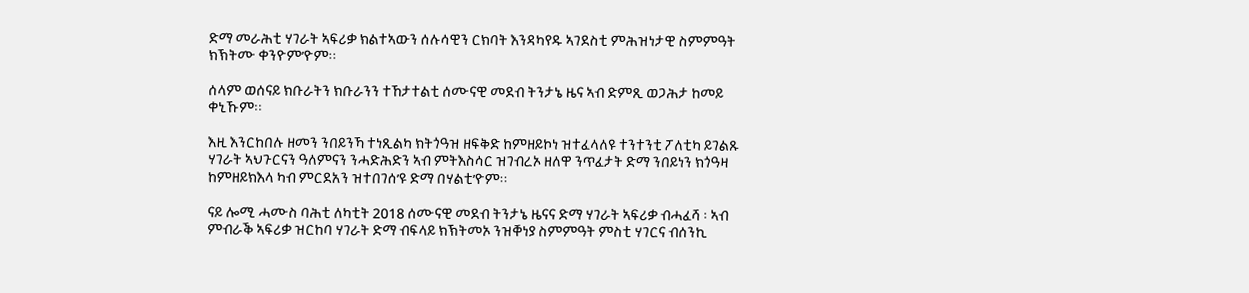ድማ መራሕቲ ሃገራት ኣፍሪቃ ክልተኣውን ሰሉሳዊን ርክባት እንዳካየዱ ኣገደስቲ ምሕዝነታዊ ስምምዓት ክኽትሙ ቀንዮም’ዮም፡፡

ሰላም ወሰናይ ክቡራትን ክቡራንን ተኸታተልቲ ሰሙናዊ መደብ ትንታኔ ዜና ኣብ ድምጺ ወጋሕታ ከመይ ቀኒኹም፡፡

እዚ እንርከበሉ ዘመን ንበይንኻ ተነጺልካ ክትጎዓዝ ዘፍቅድ ከምዘይኮነ ዝተፈላለዩ ተንተንቲ ፖለቲካ ይገልጹ ሃገራት ኣህጉርናን ዓለምናን ንሓድሕድን ኣብ ምትእስሳር ዝገብረኦ ዘለዋ ንጥፈታት ድማ ንበይነን ክጎዓዛ ከምዘይክእላ ካብ ምርደአን ዝተበገሰ’ዩ ድማ በሃልቲ’ዮም፡፡

ናይ ሎሚ ሓሙስ ባሕቲ ለካቲት 2018 ሰሙናዊ መደብ ትንታኔ ዜናና ድማ ሃገራት ኣፍሪቃ ብሓፈሻ ፡ ኣብ ምብራቕ ኣፍሪቃ ዝርከባ ሃገራት ድማ ብፍላይ ክኽትመኦ ንዝቐነያ ስምምዓት ምስቲ ሃገርና ብሰንኪ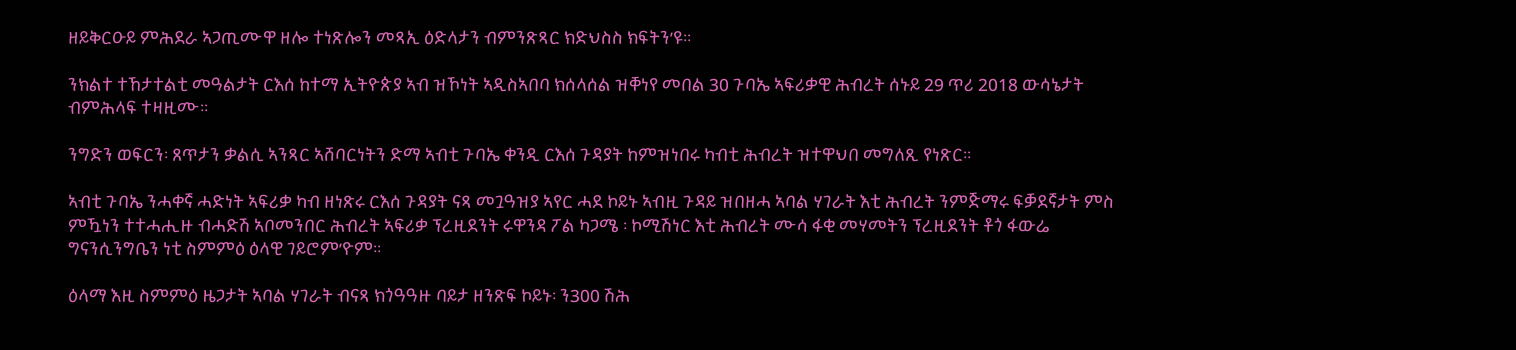ዘይቅርዑይ ምሕደራ ኣጋጢሙዋ ዘሎ ተነጽሎን መጻኢ ዕድላታን ብምንጽጻር ክድህስስ ክፍትን’ዩ፡፡

ንክልተ ተኸታተልቲ መዓልታት ርእሰ ከተማ ኢትዮጵያ ኣብ ዝኾነት ኣዲስኣበባ ክሰላሰል ዝቐነየ መበል 30 ጉባኤ ኣፍሪቃዊ ሕብረት ሰኑይ 29 ጥሪ 2018 ውሳኔታት ብምሕላፍ ተዛዚሙ፡፡

ንግድን ወፍርን፡ ጸጥታን ቃልሲ ኣንጻር ኣሸባርነትን ድማ ኣብቲ ጉባኤ ቀንዲ ርእሰ ጉዳያት ከምዝነበሩ ካብቲ ሕብረት ዝተዋህበ መግለጺ የነጽር፡፡

ኣብቲ ጉባኤ ንሓቀኛ ሓድነት ኣፍሪቃ ካብ ዘነጽሩ ርእሰ ጉዳያት ናጻ መጓዓዝያ ኣየር ሓደ ኮይኑ ኣብዚ ጉዳይ ዝበዘሓ ኣባል ሃገራት እቲ ሕብረት ንምጅማሩ ፍቓደኛታት ምስ ምዃነን ተተሓሒዙ ብሓድሽ ኣቦመንበር ሕብረት ኣፍሪቃ ፕረዚደንት ሩዋንዳ ፖል ካጋሜ ፡ ኮሚሽነር እቲ ሕብረት ሙሳ ፋቂ መሃመትን ፕረዚደንት ቶጎ ፋውሬ ግናንሲንግቤን ነቲ ስምምዕ ዕላዊ ገይሮም’ዮም፡፡

ዕላማ እዚ ስምምዕ ዜጋታት ኣባል ሃገራት ብናጻ ክጎዓዓዙ ባይታ ዘንጽፍ ኮይኑ፡ ን300 ሽሕ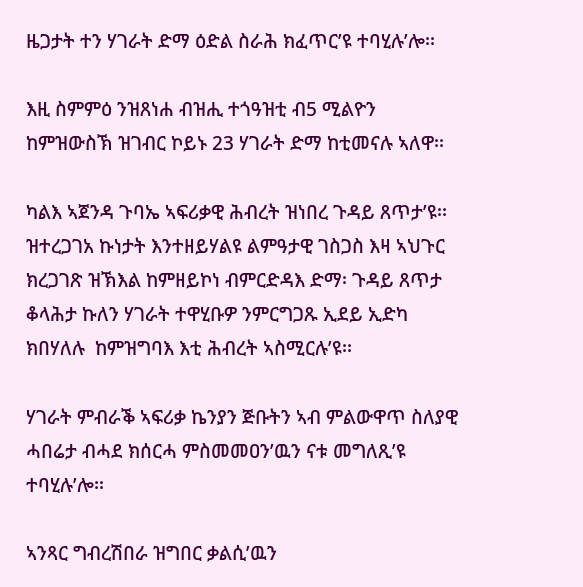ዜጋታት ተን ሃገራት ድማ ዕድል ስራሕ ክፈጥር’ዩ ተባሂሉ’ሎ፡፡

እዚ ስምምዕ ንዝጸነሐ ብዝሒ ተጎዓዝቲ ብ5 ሚልዮን ከምዝውስኽ ዝገብር ኮይኑ 23 ሃገራት ድማ ከቲመናሉ ኣለዋ፡፡

ካልእ ኣጀንዳ ጉባኤ ኣፍሪቃዊ ሕብረት ዝነበረ ጉዳይ ጸጥታ’ዩ፡፡ ዝተረጋገአ ኩነታት እንተዘይሃልዩ ልምዓታዊ ገስጋስ እዛ ኣህጉር ክረጋገጽ ዝኽእል ከምዘይኮነ ብምርድዳእ ድማ፡ ጉዳይ ጸጥታ ቆላሕታ ኩለን ሃገራት ተዋሂቡዎ ንምርግጋጹ ኢደይ ኢድካ ክበሃለሉ  ከምዝግባእ እቲ ሕብረት ኣስሚርሉ’ዩ፡፡

ሃገራት ምብራቕ ኣፍሪቃ ኬንያን ጅቡትን ኣብ ምልውዋጥ ስለያዊ ሓበሬታ ብሓደ ክሰርሓ ምስመመዐን’ዉን ናቱ መግለጺ’ዩ ተባሂሉ’ሎ፡፡

ኣንጻር ግብረሽበራ ዝግበር ቃልሲ’ዉን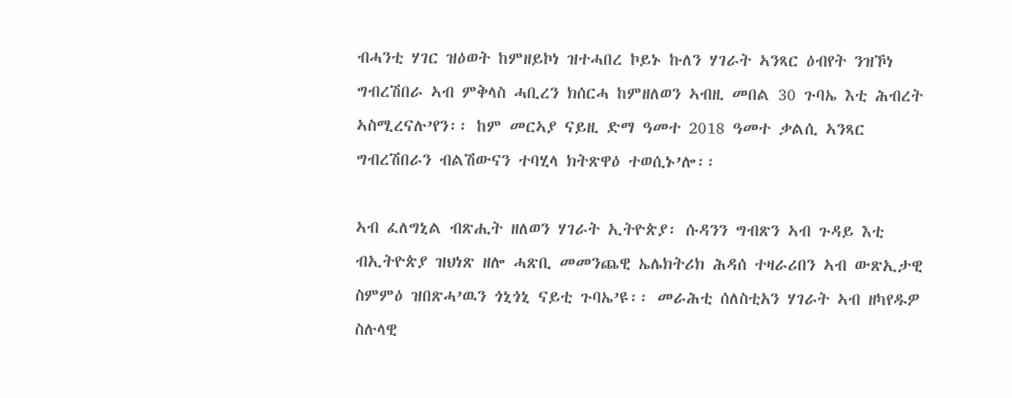ብሓንቲ ሃገር ዝዕወት ከምዘይኮነ ዝተሓበረ ኮይኑ ኩለን ሃገራት ኣንጻር ዕብየት ንዝኾነ ግብረሽበራ ኣብ ምቅላስ ሓቢረን ክሰርሓ ከምዘለወን ኣብዚ መበል 30 ጉባኤ እቲ ሕብረት ኣስሚረናሉ’የን፡፡ ከም መርኣያ ናይዚ ድማ ዓመተ 2018 ዓመተ ቃልሲ ኣንጻር ግብረሽበራን ብልሽውናን ተባሂላ ክትጽዋዕ ተወሲኑ’ሎ፡፡

ኣብ ፈለግኒል ብጽሒት ዘለወን ሃገራት ኢትዮጵያ፡ ሱዳንን ግብጽን ኣብ ጉዳይ እቲ ብኢትዮጵያ ዝህነጽ ዘሎ ሓጽቢ መመንጨዊ ኤሌክትሪክ ሕዳሰ ተዛራሪበን ኣብ ውጽኢታዊ ስምምዕ ዝበጽሓ’ዉን ጎኒጎኒ ናይቲ ጉባኤ’ዩ፡፡ መራሕቲ ሰለስቲአን ሃገራት ኣብ ዘካየዱዎ ስሉላዊ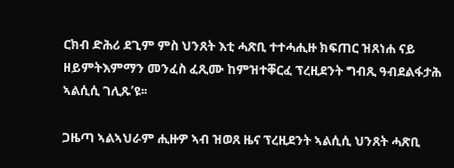ርክብ ድሕሪ ደጊም ምስ ህንጸት እቲ ሓጽቢ ተተሓሒዙ ክፍጠር ዝጸነሐ ናይ ዘይምትእምማን መንፈስ ፈጺሙ ከምዝተቐርፈ ፕረዚደንት ግብጺ ዓብደልፋታሕ ኣልሲሲ ገሊጹ’ዩ፡፡

ጋዜጣ ኣልኣህራም ሒዙዎ ኣብ ዝወጸ ዜና ፕረዚደንት ኣልሲሲ ህንጸት ሓጽቢ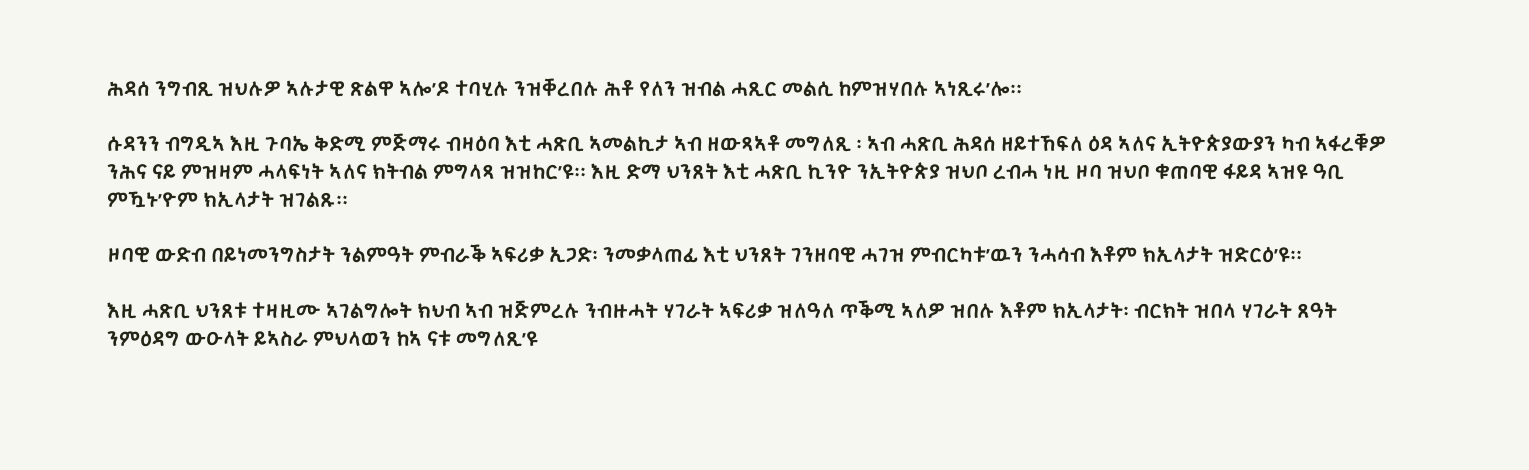ሕዳሰ ንግብጺ ዝህሉዎ ኣሉታዊ ጽልዋ ኣሎ’ዶ ተባሂሉ ንዝቐረበሉ ሕቶ የለን ዝብል ሓጺር መልሲ ከምዝሃበሉ ኣነጺሩ’ሎ፡፡

ሱዳንን ብግዲኣ እዚ ጉባኤ ቅድሚ ምጅማሩ ብዛዕባ እቲ ሓጽቢ ኣመልኪታ ኣብ ዘውጻኣቶ መግለጺ ፡ ኣብ ሓጽቢ ሕዳሰ ዘይተኸፍለ ዕዳ ኣለና ኢትዮጵያውያን ካብ ኣፋረቑዎ ንሕና ናይ ምዝዛም ሓላፍነት ኣለና ክትብል ምግላጻ ዝዝከር’ዩ፡፡ እዚ ድማ ህንጸት እቲ ሓጽቢ ኪንዮ ንኢትዮጵያ ዝህቦ ረብሓ ነዚ ዞባ ዝህቦ ቁጠባዊ ፋይዳ ኣዝዩ ዓቢ ምዃኑ’ዮም ክኢላታት ዝገልጹ፡፡

ዞባዊ ውድብ በይነመንግስታት ንልምዓት ምብራቕ ኣፍሪቃ ኢጋድ፡ ንመቃላጠፊ እቲ ህንጸት ገንዘባዊ ሓገዝ ምብርካቱ’ዉን ንሓሳብ እቶም ክኢላታት ዝድርዕ’ዩ፡፡

እዚ ሓጽቢ ህንጸቱ ተዛዚሙ ኣገልግሎት ክህብ ኣብ ዝጅምረሉ ንብዙሓት ሃገራት ኣፍሪቃ ዝለዓለ ጥቕሚ ኣለዎ ዝበሉ እቶም ክኢላታት፡ ብርክት ዝበላ ሃገራት ጸዓት ንምዕዳግ ውዑላት ይኣስራ ምህላወን ከኣ ናቱ መግለጺ’ዩ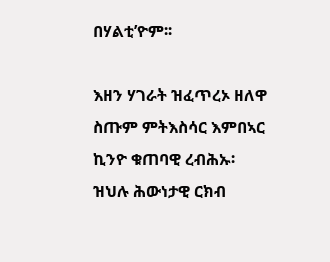በሃልቲ’ዮም፡፡

እዘን ሃገራት ዝፈጥረኦ ዘለዋ ስጡም ምትእስሳር እምበኣር ኪንዮ ቁጠባዊ ረብሕኡ፡ ዝህሉ ሕውነታዊ ርክብ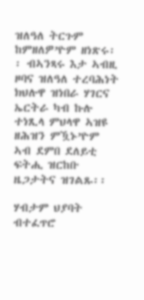ዝለዓለ ትርጉም ከምዘለዎ’ዮም ዘነጽሩ፡፡ ብኣንጻሩ እታ ኣብዚ ዞባና ዝለዓለ ተረባሕነት ክህሉዋ ዝነበራ ሃገርና ኤርትራ ካብ ኩሉ ተነጺላ ምህላዋ ኣዝዩ ዘሕዝን ምዃኑ’ዮም ኣብ ደምበ ደለይቲ ፍትሒ ዝርከቡ ዜጋታትና ዝገልጹ፡፡

ሃብታም ህያባት ብተፈጥሮ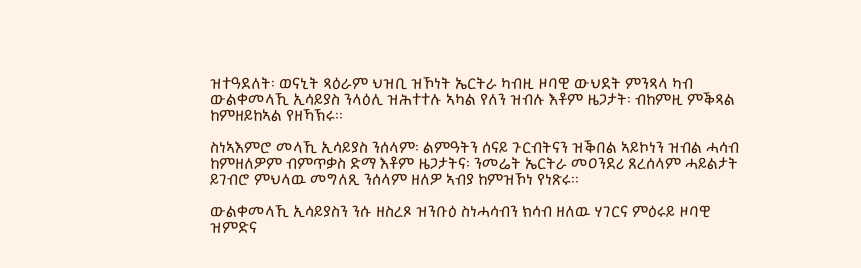ዝተዓደለት፡ ወናኒት ጻዕራም ህዝቢ ዝኾነት ኤርትራ ካብዚ ዞባዊ ውህደት ምንጻላ ካብ ውልቀመላኺ ኢሳይያስ ንላዕሊ ዝሕተተሉ ኣካል የለን ዝብሉ እቶም ዜጋታት፡ ብከምዚ ምቕጻል ከምዘይከኣል የዘኻኽሩ፡፡

ስነኣእምሮ መላኺ ኢሳይያስ ንሰላም፡ ልምዓትን ሰናይ ጉርብትናን ዝቕበል ኣይኮነን ዝብል ሓሳብ ከምዘለዎም ብምጥቃስ ድማ እቶም ዜጋታትና፡ ንመሬት ኤርትራ መዐንደሪ ጸረሰላም ሓይልታት ይገብሮ ምህላዉ መግለጺ ንሰላም ዘለዎ ኣብያ ከምዝኾነ የነጽሩ፡፡

ውልቀመላኺ ኢሳይያስን ንሱ ዘስረጾ ዝንቡዕ ስነሓሳብን ክሳብ ዘለዉ ሃገርና ምዕሩይ ዞባዊ ዝምድና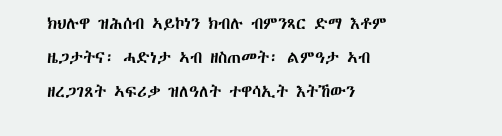ክህሉዋ ዝሕሰብ ኣይኮነን ክብሉ ብምንጻር ድማ እቶም ዜጋታትና፡ ሓድነታ ኣብ ዘስጠመት፡ ልምዓታ ኣብ ዘረጋገጸት ኣፍሪቃ ዝለዓለት ተዋሳኢት እትኸውን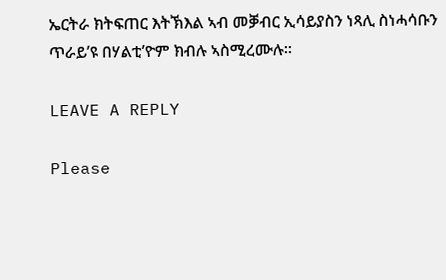ኤርትራ ክትፍጠር እትኽእል ኣብ መቓብር ኢሳይያስን ነጻሊ ስነሓሳቡን ጥራይ’ዩ በሃልቲ’ዮም ክብሉ ኣስሚረሙሉ፡፡

LEAVE A REPLY

Please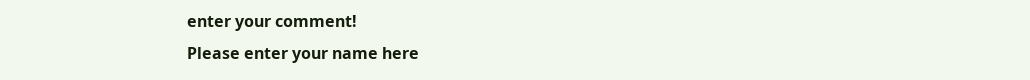enter your comment!
Please enter your name here